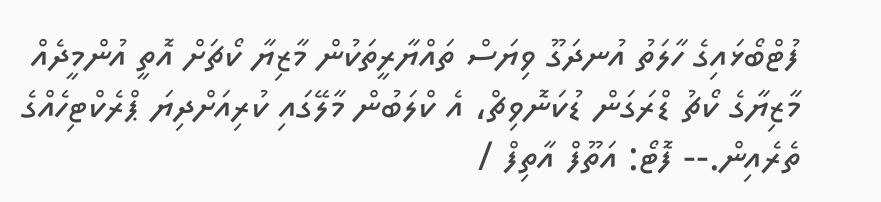ފުޓްބޯޅައިގެ ހާލަތު އުނދަގޫ ވިޔަސް ތައްޔާރީތަކުން މާޒިޔާ ކޯޗަށް އޮތީ އުންމީދެއް
މާޒިޔާގެ ކޯޗު ޑްރަގަން ޑުކަނޮވިޗް، އެ ކްލަބުން މާލޭގައި ކުރިއަށްދިޔަ ޕްރެކްޓިހެއްގެ ތެރެއިން.-- ފޮޓޯ: އަތޫފް އާތިފް /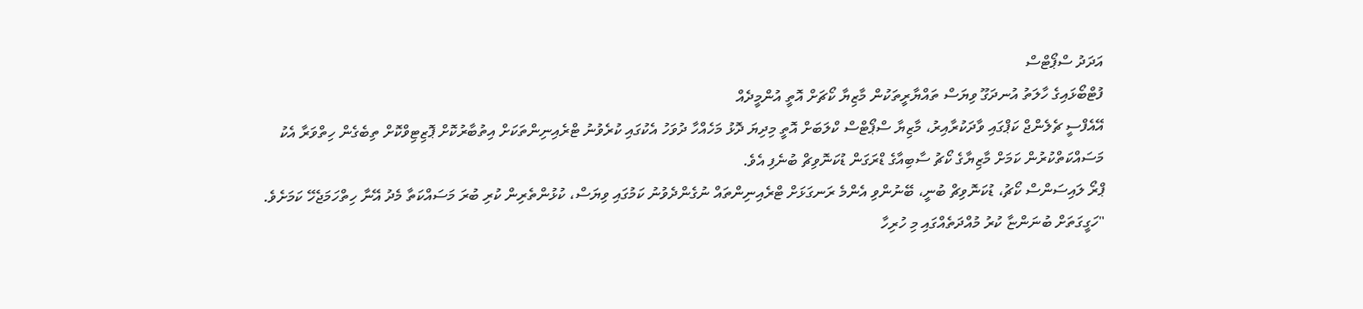އަދަދު ސްޕޯޓްސް
ފުޓްބޯޅައިގެ ހާލަތު އުނދަގޫ ވިޔަސް ތައްޔާރީތަކުން މާޒިޔާ ކޯޗަށް އޮތީ އުންމީދެއް
އޭއެފްސީ ޗެލެންޖް ކަޕްގައި ވާދަކުރާއިރު، މާޒިޔާ ސްޕޯޓްސް ކްލަބަށް އޮތީ މިދިޔަ ދޮޅު މަހެއްހާ ދުވަހު އެކުގައި ކުރެވުނު ޓްރެއިނިންތަކަށް އިތުބާރުކޮށް ޕޮޒިޓިވްކޮށް ތިބެގެން ހިތްވަރާ އެކު މަސައްކަތްކުރުން ކަމަށް މާޒިޔާގެ ކޯޗު ސާބިއާގެ ޑްރަގަން ޑުކަނޮވިޗް ބުނެފި އެވެ.
ޕްރޯ ލައިސަންސް ކޯޗު، ޑުކަނޮވިޗް ބުނީ، ބޭނުންވި އެންމެ ރަނގަޅަށް ޓްރެއިނިންތައް ނުގެންދެވުނު ކަމުގައި ވިޔަސް، ކުޅުންތެރިން ކުރި ބުރަ މަސައްކަތާ މެދު އޭނާ ހިތްހަމަޖެހޭ ކަމަށެވެ.
"ހަގީގަތަށް ބުނަންޏާ ކުރު މުއްދަތެއްގައި މި ހުރިހާ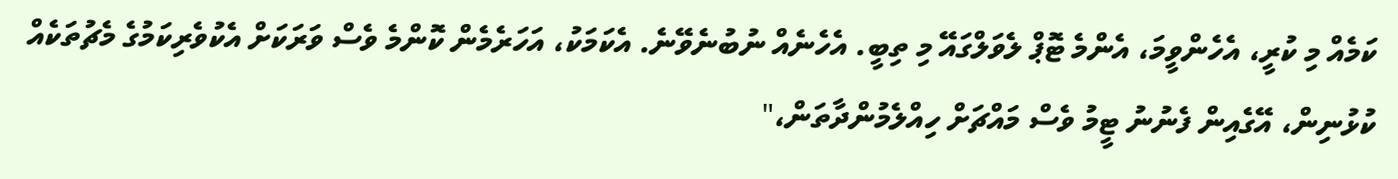ކަމެއް މި ކުރީ، އެހެންވީމަ، އެންމެ ޓޮޕް ލެވަލްގައޭ މި ތިބީ. އެހެނެއް ނުބުނެވޭނެ. އެކަމަކު، އަހަރެމެން ކޮންމެ ވެސް ވަރަކަށް އެކުވެރިކަމުގެ މެޗުތަކެއް ކުޅުނިން، އޭގެއިން ފެނުނު ޓީމު ވެސް މައްޗަށް ހިއްލެމުންދާތަން،"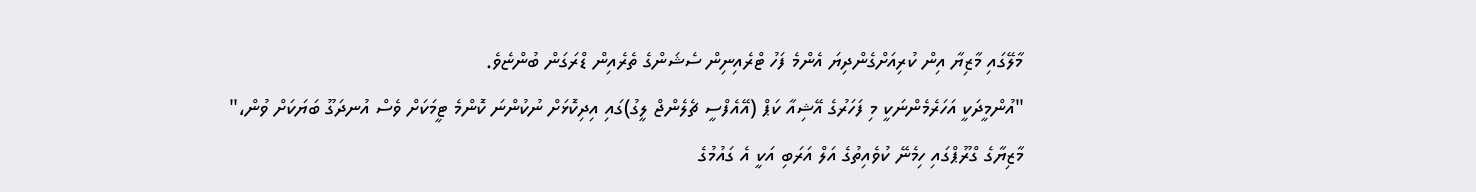މާލޭގައި މާޒިޔާ އިން ކުރިއަށްގެންދިޔަ އެންމެ ފަހު ޓްރެއިނިން ސެޝަންގެ ތެރެއިން ޑްރަގަން ބުންޏެވެ.
"އުންމީދަކީ އަހަރެމެންނަކީ މި ފަހަރުގެ އޭޝިއާ ކަޕް (އޭއެފްސީ ޗެލެންޖް ލީގު)ގައި އިދިކޮޅަށް ނުކުންނަ ކޮންމެ ޓީމަކަށް ވެސް އުނދަގޫ ބަޔަކަށް ވުން،"
މާޒިޔާގެ ގްރޫޕްގައި ހިމެނޭ ކުވެއިތުގެ އަލް އަރަބި އަކީ އެ ގައުމުގެ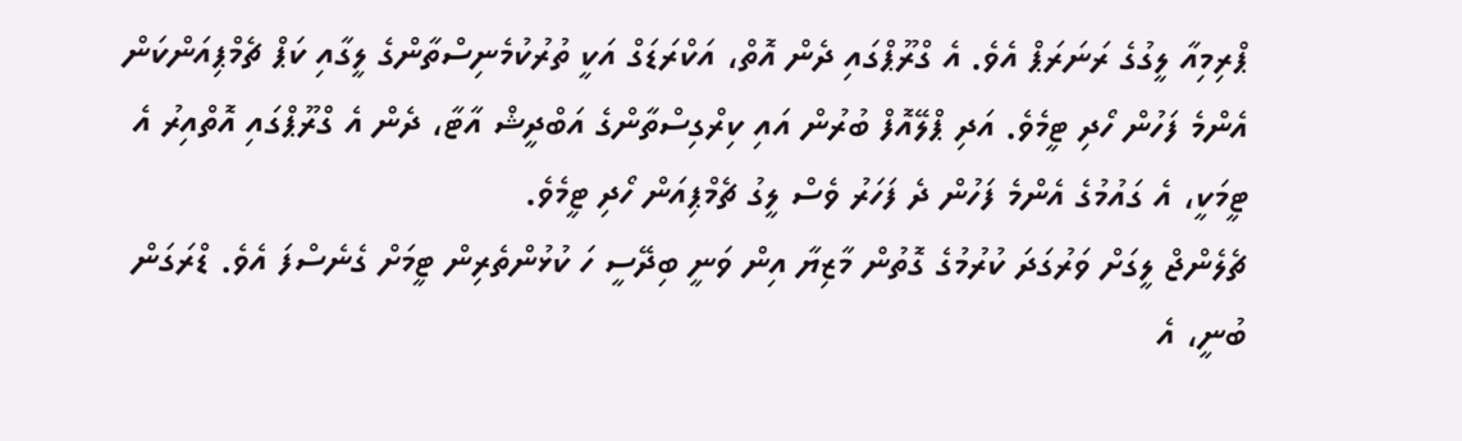ޕްރިމިއާ ލީގުގެ ރަނަރަޕް އެވެ. އެ ގްރޫޕްގައި ދެން އޮތް، އަކްރަޑަގް އަކީ ތުރުކުމެނިސްތާންގެ ލީގާއި ކަޕް ޗެމްޕިއަންކަން އެންމެ ފަހުން ހޯދި ޓީމެވެ. އަދި ޕްލޭއޮފް ބުރުން އައި ކިރްގިސްތާންގެ އަބްދީޝް އާޓާ، ދެން އެ ގްރޫޕްގައި އޮތްއިރު އެ ޓީމަކީ، އެ ގައުމުގެ އެންމެ ފަހުން ދެ ފަހަރު ވެސް ލީގު ޗެމްޕިއަން ހޯދި ޓީމެވެ.
ޗެލެންޖް ލީގަށް ވަރުގަދަ ކުރުމުގެ ގޮތުން މާޒިޔާ އިން ވަނީ ބިދޭސީ ހަ ކުޅުންތެރިން ޓީމަށް ގެނެސްފަ އެވެ. ޑްރަގަން ބުނީ، އެ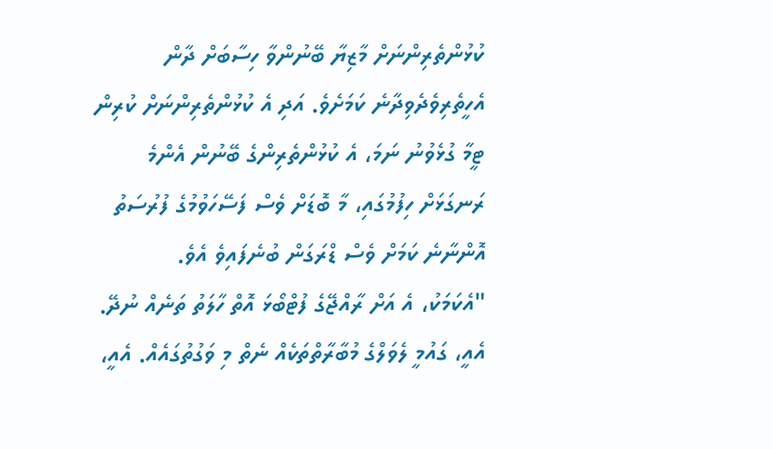ކުޅުންތެރިންނަށް މާޒިޔާ ބޭނުންވާ ހިސާބަށް ދާން އެހީތެރިވެދެވިދާނެ ކަމަށެވެ. އަދި އެ ކުޅުންތެރިންނަށް ކުރިން ޓީމާ ގުޅެވުނު ނަމަ، އެ ކުޅުންތެރިންގެ ބޭނުން އެންމެ ރަނގަޅަށް ހިފުމުގައި، މާ ބޮޑަށް ވެސް ފަސޭހަވުމުގެ ފުރުސަތު އޮންނާނެ ކަމަށް ވެސް ޑްރަގަން ބުނެފައިވެ އެވެ.
"އެކަމަކު، އެ އަށް ރާއްޖޭގެ ފުޓްބޯޅަ އޮތް ހާލަތު ތަނެއް ނުދޭ. އެއީ، ގައުމީ ލެވަލްގެ މުބާރާތްތަކެއް ނެތް މި ވަގުތުގައެއް. އެއީ،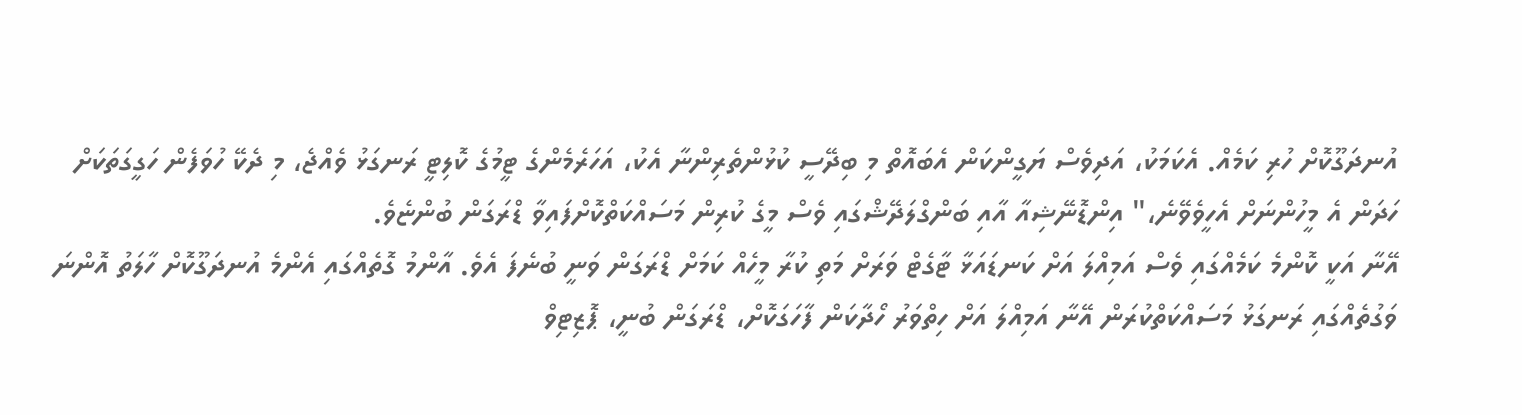އުނދަގޫކޮށް ހުރި ކަމެއް. އެކަމަކު، އަދިވެސް ޔަގީންކަން އެބައޮތް މި ބިދޭސީ ކުޅުންތެރިންނާ އެކު، އަހަރެމެންގެ ޓީމުގެ ކޮލިޓީ ރަނގަޅު ވެއްޖެ، މި ދެކޭ ހުވަފެން ހަގީގަތަކަށް ހަދަން އެ މީހުންނަށް އެހީވެވޭނެ،" އިންޑޮނޭޝިއާ އާއި ބަންގްލަދޭޝްގައި ވެސް މީގެ ކުރިން މަސައްކަތްކޮށްފައިވާ ޑްރަގަން ބުންޏެވެ.
އޭނާ އަކީ ކޮންމެ ކަމެއްގައި ވެސް އަމިއްލަ އަށް ކަނޑައަޅާ ޓާގެޓް ވަރަށް މަތި ކުރާ މީހެއް ކަމަށް ޑްރަގަން ވަނީ ބުނެފަ އެވެ. އާންމު ގޮތެއްގައި އެންމެ އުނދަގޫކޮށް ހާލަތު އޮންނަ ވަގުތެއްގައި ރަނގަޅު މަސައްކަތްކުރަން އޭނާ އަމިއްލަ އަށް ހިތްވަރު ހޯދާކަން ފާހަގަކޮށް، ޑްރަގަން ބުނީ، ޕޮޒިޓިވް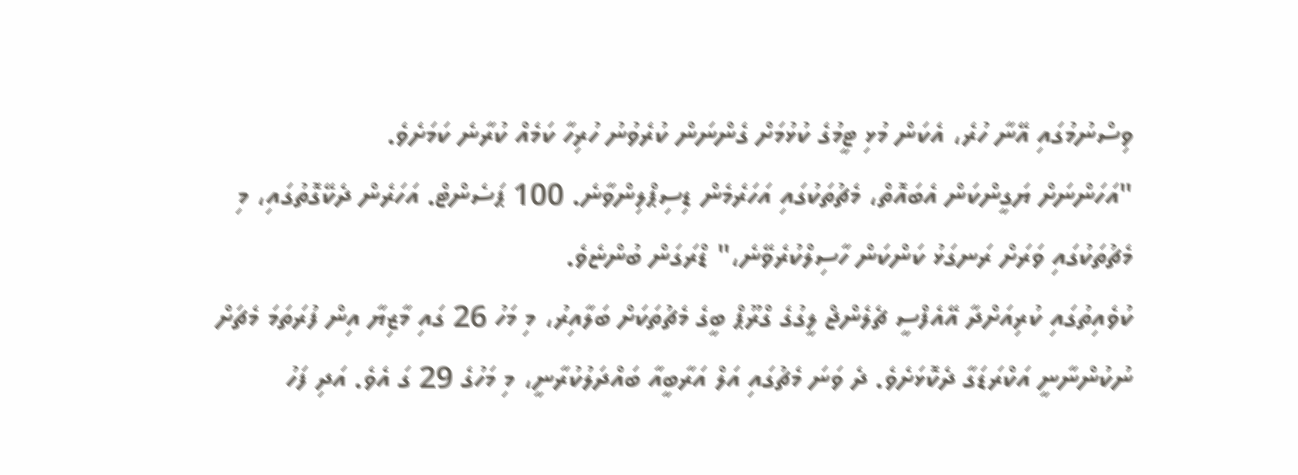ވިސްނުމުގައި އޭނާ ހުރެ، އެކަން މުޅި ޓީމުގެ ކުޅުމަށް ގެންނަން ކުރެވުނު ހުރިހާ ކަމެއް ކުރާނެ ކަމަށެވެ.
"އަހަންނަށް ޔަގީންކަން އެބައޮތް، މެޗުތަކުގައި އަހަރެމެން ޑިސިޕްލިންވާނެ. 100 ޕަސެންޓް. އަހަރެން ދެކޭގޮތުގައި، މި މެޗުތަކުގައި ވަރަށް ރަނގަޅު ކަންކަން ހާސިލްކުރެވޭނެ،" ޑްރަގަން ބުންޏެވެ.
ކުވެއިތުގައި ކުރިއަށްދާ އޭއެފްސީ ޗެލެންޖް ލީގުގެ ގްރޫޕް ބީގެ މެޗުތަކަށް ބަލާއިރު، މި މަހު 26 ގައި މާޒިޔާ އިން ފުރަތަމަ މެޗަށް ނުކުންނާނީ އަކްރަޑަގާ ދެކޮޅަށެވެ. ދެ ވަނަ މެޗުގައި އަލް އަރާބީއާ ބައްދަލުކުރާނީ، މި މަހުގެ 29 ގަ އެވެ. އަދި ފަހު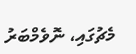މެޗުގައި، ނޮވެމްބަރު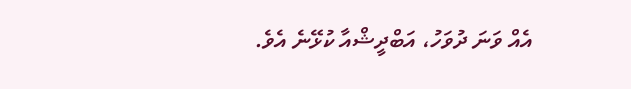އެއް ވަނަ ދުވަހު، އަބްދީޝްއާ ކުޅޭނެ އެވެ.